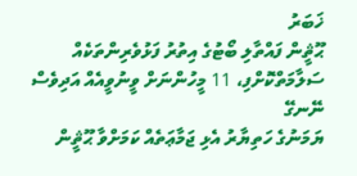ޚަބަރު
ޙޫޘީން ފައްތާލި ބޯޓުގެ އިތުރު ފަޅުވެރިންތަކެއް ސަލާމަތްކޮށްފި، 11 މީހުންނަށް ވީނުވީއެއް އަދިވެސް ނޭނގޭ
ޔަމަނުގެ ހަތިޔާރު އެޅި ޖަމާޢަތެއް ކަމަށްވާ ޙޫޘީން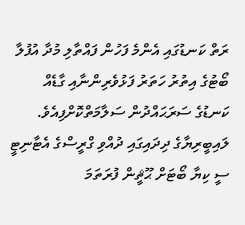ރަތް ކަނޑުގައި އެންމެ ފަހުން ފައްތާލި މުދާ އުފުލާ ބޯޓުގެ އިތުރު ހަތަރު ފަޅުވެރިންނާއި ގާޑެއް ކަނޑުގެ ސަރަޙައްދުން ސަލާމަތްކޮށްފިއެވެ.
ލައިބީރިޔާގެ ދިދައިގައި ދުއްވި ގްރީސްގެ އެޓާނިޓީ ސީ ކިޔާ ބޯޓަށް ޙޫޘީން ފުރަތަމަ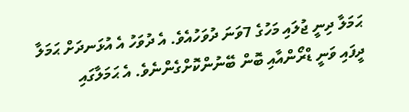ޙަމަލާ ދިނީ ޖުލައި މަހުގެ 7ވަނަ ދުވަހުއެވެ. އެ ދުވަހު އެ އުޅަނދަށް ޙަމަލާ ދީފައި ވަނީ ޑްރޯންއާއި ބޮން ބޭނުންކޮށްގެންނެވެ. އެ ޙަމަލާގައި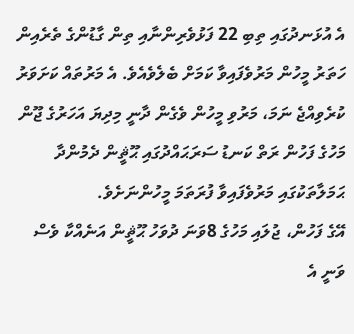އެ އުޅަނދުގައި ތިބި 22 ފަޅުވެރިންނާއި ތިން ގާޑުންގެ ތެރެއިން ހަތަރު މީހުން މަރުވެފައިވާ ކަމަށް ބެލެވެއެވެ. އެ މަރުތައް ކަށަވަރު ކުރެވިއްޖެ ނަމަ، މަރުވި މީހުން ވެގެން ދާނީ މިދިޔަ އަހަރުގެ ޖޫން މަހުގެ ފަހުން ރަތް ކަނޑު ސަރަޙައްދުގައި ޙޫޘީން ދެމުންދާ ޙަމަލާތަކުގައި މަރުވެފައިވާ ފުރަތަމަ މީހުންނަށެވެ.
އޭގެ ފަހުން، ޖުލައި މަހުގެ 8ވަނަ ދުވަހު ޙޫޘީން އަނެއްކާ ވެސް ވަނީ އެ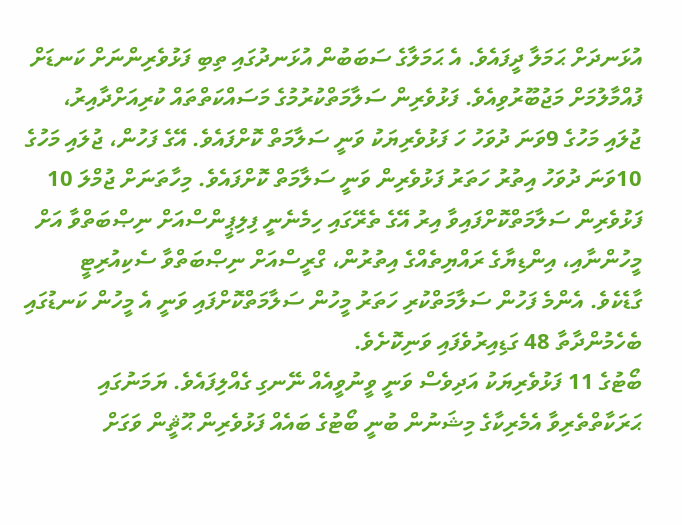އުޅަނދަށް ޙަމަލާ ދީފައެވެ. އެ ޙަމަލާގެ ސަބަބުން އުޅަނދުގައި ތިބި ފަޅުވެރިންނަށް ކަނޑަށް ފުއްމާލުމަށް މަޖުބޫރުވިއެވެ. ފަޅުވެރިން ސަލާމަތްކުރުމުގެ މަސައްކަތްތައް ކުރިއަށްދާއިރު، ޖުލައި މަހުގެ 9ވަނަ ދުވަހު ހަ ފަޅުވެރިޔަކު ވަނީ ސަލާމަތް ކޮށްފައެވެ. އޭގެ ފަހުން، ޖުލައި މަހުގެ 10ވަނަ ދުވަހު އިތުރު ހަތަރު ފަޅުވެރިން ވަނީ ސަލާމަތް ކޮށްފައެވެ. މިހާތަނަށް ޖުމްލަ 10 ފަޅުވެރިން ސަލާމަތްކޮށްފައިވާ އިރު އޭގެ ތެރޭގައި ހިމެނެނީ ފިލިޕީންސްއަށް ނިޞްބަތްވާ އަށް މީހުންނާއި، އިންޑިޔާގެ ރައްޔިތެއްގެ އިތުރުން، ގްރީސްއަށް ނިޞްބަތްވާ ސެކިއުރިޓީ ގާޑެކެވެ. އެންމެ ފަހުން ސަލާމަތްކުރި ހަތަރު މީހުން ސަލާމަތްކޮށްފައި ވަނީ އެ މީހުން ކަނޑުގައި ބެހެމުންދާތާ 48 ގަޑިއިރުވެފައި ވަނިކޮށެވެ.
ބޯޓުގެ 11 ފަޅުވެރިޔަކު އަދިވެސް ވަނީ ވީނުވީއެއް ނޭނގި ގެއްލިފައެވެ. ޔަމަނުގައި ޙަރަކާތްތެރިވާ އެމެރިކާގެ މިޝަނުން ބުނީ ބޯޓުގެ ބައެއް ފަޅުވެރިން ޙޫޘީން ވަގަށް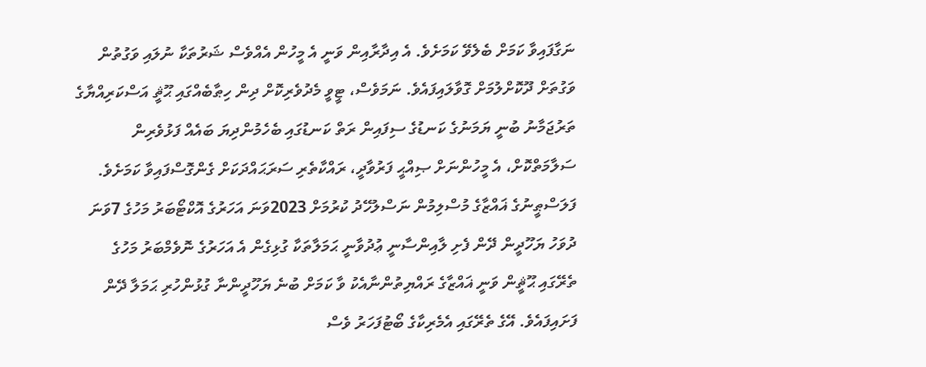ނަގާފައިވާ ކަމަށް ބެލެވޭ ކަމަށެވެ. އެ އިދާރާއިން ވަނީ އެ މީހުން އެއްވެސް ޝަރުތަކާ ނުލައި ވަގުތުން ވަގުތަށް ދޫކޮށްލުމަށް ގޮވާލައިފައެވެ. ނަމަވެސް، ޓީވީ މެދުވެރިކޮށް ދިން ހިޠާބެއްގައި ޙޫޘީ އަސްކަރިއްޔާގެ ތަރުޖަމާނު ބުނީ ޔަމަނުގެ ކަނޑުގެ ސިފައިން ރަތް ކަނޑުގައި ބެހެމުންދިޔަ ބައެއް ފަޅުވެރިން ސަލާމަތްކޮށް، އެ މީހުންނަށް ޞިއްޙީ ފަރުވާދީ، ރައްކާތެރި ސަރަޙައްދަކަށް ގެންގޮސްފައިވާ ކަމަށެވެ.
ފަލަސްޠީނުގެ ޣައްޒާގެ މުސްލިމުން ނަސްލުހޭދު ކުރުމަށް 2023ވަނަ އަހަރުގެ އޮކްޓޯބަރު މަހުގެ 7ވަނަ ދުވަހު ޔަހޫދީން ދޭން ފެށި ލާއިންސާނީ ޢުދުވާނީ ޙަމަލާތަކާ ގުޅިގެން އެ އަހަރުގެ ނޮވެމްބަރު މަހުގެ ތެރޭގައި ޙޫޘީން ވަނީ ޣައްޒާގެ ރައްޔިތުންނާއެކު ވާ ކަމަށް ބުނެ ޔަހޫދީންނާ ގުޅުންހުރި ޙަމަލާ ދޭން ފަށައިފައެވެ. އޭގެ ތެރޭގައި އެމެރިކާގެ ބޯޓުފަހަރު ވެސް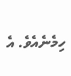ހިމެނެއެވެ. އެ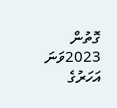ގޮތުން 2023ވަނަ އަހަރުގެ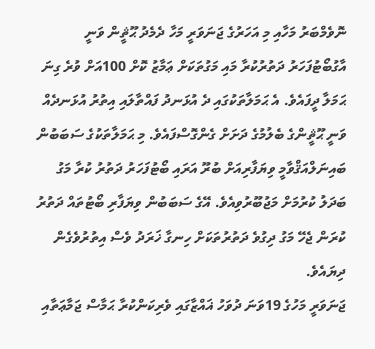ނޮވެމްބަރު މަހާއި މި އަހަރުގެ ޖަނަވަރީ މަހާ ދެމެދު ޙޫޘީން ވަނީ އާގުބޯޓުފަހަރު ދަތުރުކުރާ މައި މަގުތަކަށް ޢަމާޒު ކޮށް 100އަށް ވުރެ ގިނަ ޙަމަލާ ދީފައެވެ. އެ ޙަމަލާތަކުގައި ދެ އުޅަނދު ފައްތާލައި އިތުރު އުޅަނދެއް ވަނީ ޙޫޘީންގެ ބެލުމުގެ ދަށަށް ގެންގޮސްފައެވެ. މި ޙަމަލާތަކުގެ ސަބަބުން ބައިނަލްއަޤްވާމީ ވިޔަފާރިއަށް ބުރޫ އަރައި ބޯޓުފަހަރު ދަތުރު ކުރާ މަގު ބަދަލު ކުރުމަށް މަޖުބޫރުވިއެވެ. އޭގެ ސަބަބުން ވިޔަފާރި ބޯޓުތައް ދަތުރު ކުރަން ޖެހޭ މަގު ދިގުވެ ދަތުރުތަކަށް ހިނގާ ޚަރަދު ވެސް އިތުރުވެގެން ދިޔައެވެ.
ޖަނަވަރީ މަހުގެ 19ވަނަ ދުވަހު ޣައްޒާގައި ވެރިކަންކުރާ ޙަމާސް ޖަމާޢަތާއި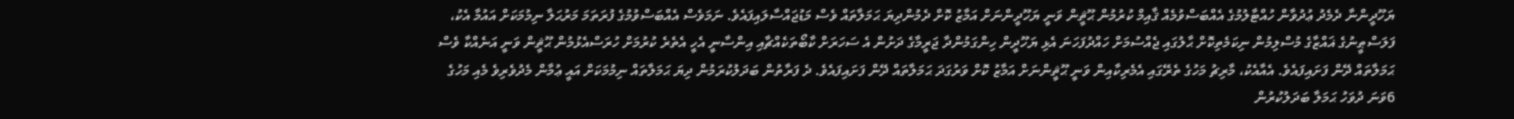ޔަހޫދީންނާ ދެމެދު ޢުދުވާން ހުއްޓާލުމުގެ އެއްބަސްވުމެއް ޤާއިމް ކުރުމުން ޙޫޘީން ވަނީ ޔަހޫދީންނަށް އަމާޒު ކޮށް ދެމުންދިޔަ ޙަމަލާތައް ވެސް މަޑުޖައްސާލައިފައެވެ. ނަމަވެސް އެއްބަސްވުމުގެ ފުރަތަމަ މަރުޙަލާ ނިމުމަކަށް އައުމާ އެކު، ފަލަސްޠީނުގެ ޣައްޒާގެ މުސްލިމުން ނިކަމެތިކޮށް ޙާލުގައި ޖެއްސުމަށް ހައްދުފަހަނަ އެޅި ޔަހޫދީން ހިންގަމުންދާ ޖަރީމާގެ ދަށުން އެ ސަހަރަށް ކާބޯތަކެއްޗާއި އިންސާނީ އެހީ އެތެރެ ކުރުމަށް ހުރަސްއެޅުމުން ޙޫޘީން ވަނީ އަނެއްކާ ވެސް ޙަމަލާތައް ދޭން ފަށައިފައެވެ. އެއާއެކު، މާރިޗު މަހުގެ ތެރޭގައި އެމެރިކާއިން ވަނީ ޙޫޘީންނަށް އަމާޒު ކޮށް ވަރުގަދަ ޙަމަލާތައް ދޭން ފަށައިފައެވެ. ދެ ފަރާތުން ބަދަލުކުރަމުން ދިޔަ ޙަމަލާތައް ނިމުމަކަށް އައީ ޢުމާން މެދުވެރިވެ މެއި މަހުގެ 6ވަނަ ދުވަހު ޙަމަލާ ބަދަލުކުރުން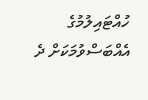ހުއްޓައިލުމުގެ އެއްބަސްވުމަކަށް ދެ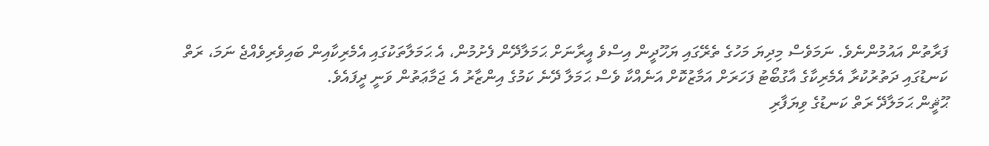ފަރާތުން އައުމުންނެވެ. ނަމަވެސް މިދިޔަ މަހުގެ ތެރޭގައި ޔަހޫދީން އިސްވެ އީރާނަށް ޙަމަލާދޭން ފެށުމުން، އެ ޙަމަލާތަކުގައި އެމެރިކާއިން ބައިވެރިވެއްޖެ ނަމަ، ރަތް ކަނޑުގައި ދަތުރުކުރާ އެމެރިކާގެ އާގުބޯޓު ފަހަރަށް އަމާޒުކޮށް އަނެއްކާ ވެސް ޙަމަލާ ދޭނެ ކަމުގެ އިންޒާރު އެ ޖަމާޢަތުން ވަނީ ދީފައެވެ.
ޙޫޘީން ޙަމަލާދޭ ރަތް ކަނޑުގެ ވިޔަފާރި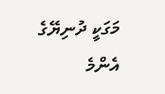މަގަކީ ދުނިޔޭގެ އެންމެ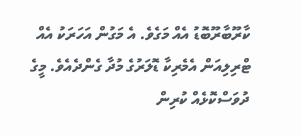ކާރޫބާރޫބޮޑު އެއް މަގެވެ. އެ މަގުން އަހަރަކު އެއް ޓްރިލިއަން އެމެރިކާ ޑޮލަރުގެ މުދާ ގެންދެއެވެ. މީގެ ދުވަސްކޮޅެއް ކުރިން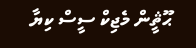ޙޫޘީން މެޖިކް ސީސް ކިޔާ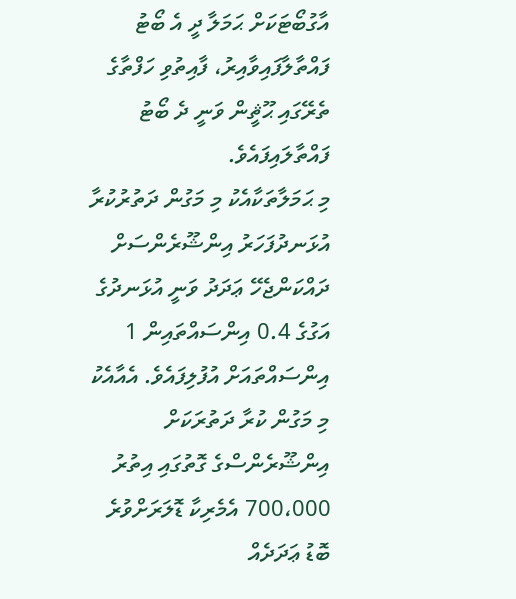އާގުބޯޓަކަށް ޙަމަލާ ދީ އެ ބޯޓު ފައްތާލާފައިވާއިރު، ފާއިތުވި ހަފްތާގެ ތެރޭގައި ޙޫޘީން ވަނީ ދެ ބޯޓު ފައްތާލައިފައެވެ.
މި ޙަމަލާތަކާއެކު މި މަގުން ދަތުރުކުރާ އުޅަނދުފަހަރު އިންޝޫރެންސަށް ދައްކަންޖެހޭ ޢަދަދު ވަނީ އުޅަނދުގެ އަގުގެ 0.4 އިންސައްތައިން 1 އިންސައްތައަށް އުފުލިފައެވެ. އެއާއެކު މި މަގުން ކުރާ ދަތުރަކަށް އިންޝޫރެންސްގެ ގޮތުގައި އިތުރު 700،000 އެމެރިކާ ޑޮލަރަށްވުރެ ބޮޑު ޢަދަދެއް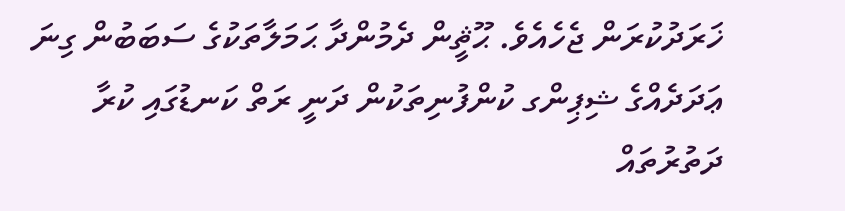ޚަރަދުކުރަން ޖެހެއެވެ. ޙޫޘީން ދެމުންދާ ޙަމަލާތަކުގެ ސަބަބުން ގިނަ ޢަދަދެއްގެ ޝިޕިންގ ކުންފުނިތަކުން ދަނީ ރަތް ކަނޑުގައި ކުރާ ދަތުރުތައް